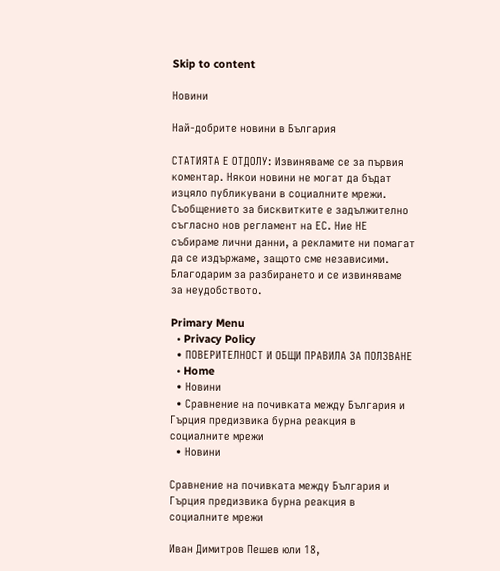Skip to content

Новини

Най-добрите новини в България

СТАТИЯТА Е ОТДОЛУ: Извиняваме се за първия коментар. Някои новини не могат да бъдат изцяло публикувани в социалните мрежи. Съобщението за бисквитките е задължително съгласно нов регламент на ЕС. Ние НЕ събираме лични данни, а рекламите ни помагат да се издържаме, защото сме независими. Благодарим за разбирането и се извиняваме за неудобството.

Primary Menu
  • Privacy Policy
  • ПОВЕРИТЕЛНОСТ И ОБЩИ ПРАВИЛА ЗА ПОЛЗВАНЕ
  • Home
  • Новини
  • Сравнение на почивката между България и Гърция предизвика бурна реакция в социалните мрежи
  • Новини

Сравнение на почивката между България и Гърция предизвика бурна реакция в социалните мрежи

Иван Димитров Пешев юли 18,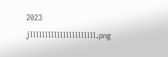2023
jllllllllllllllllllllll.png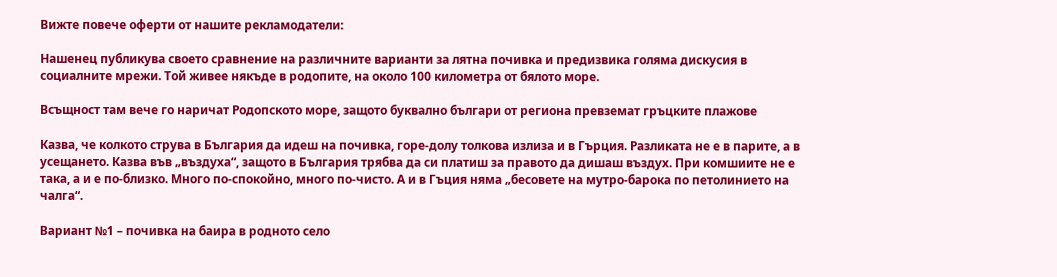Вижте повече оферти от нашите рекламодатели:

Нашенец публикува своето сравнение на различните варианти за лятна почивка и предизвика голяма дискусия в социалните мрежи. Той живее някъде в родопите, на около 100 километра от бялото море.

Всъщност там вече го наричат Родопското море, защото буквално българи от региона превземат гръцките плажове

Казва, че колкото струва в България да идеш на почивка, горе-долу толкова излиза и в Гърция. Разликата не е в парите, а в усещането. Казва във „въздуха“, защото в България трябва да си платиш за правото да дишаш въздух. При комшиите не е така, а и е по-близко. Много по-спокойно, много по-чисто. А и в Гъция няма „бесовете на мутро-барока по петолинието на чалга“.

Вариант №1 – почивка на баира в родното село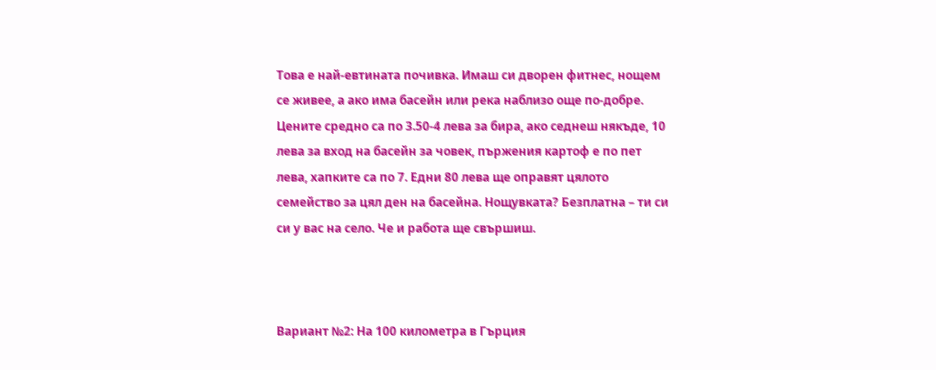Това е най-евтината почивка. Имаш си дворен фитнес, нощем се живее, а ако има басейн или река наблизо още по-добре. Цените средно са по 3.50-4 лева за бира, ако седнеш някъде, 10 лева за вход на басейн за човек, пържения картоф е по пет лева, хапките са по 7. Едни 80 лева ще оправят цялото семейство за цял ден на басейна. Нощувката? Безплатна – ти си си у вас на село. Че и работа ще свършиш.



Вариант №2: На 100 километра в Гърция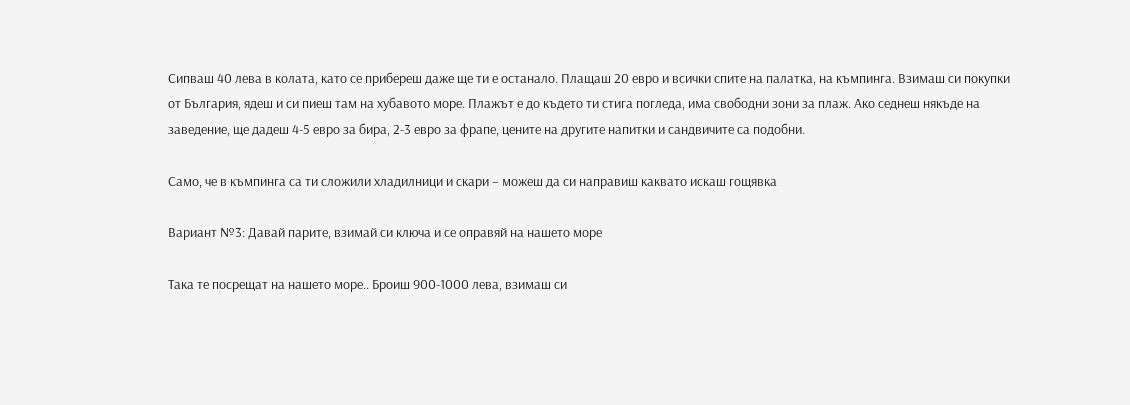Сипваш 40 лева в колата, като се прибереш даже ще ти е останало. Плащаш 20 евро и всички спите на палатка, на къмпинга. Взимаш си покупки от България, ядеш и си пиеш там на хубавото море. Плажът е до където ти стига погледа, има свободни зони за плаж. Ако седнеш някъде на заведение, ще дадеш 4-5 евро за бира, 2-3 евро за фрапе, цените на другите напитки и сандвичите са подобни.

Само, че в къмпинга са ти сложили хладилници и скари – можеш да си направиш каквато искаш гощявка

Вариант №3: Давай парите, взимай си ключа и се оправяй на нашето море

Така те посрещат на нашето море.. Броиш 900-1000 лева, взимаш си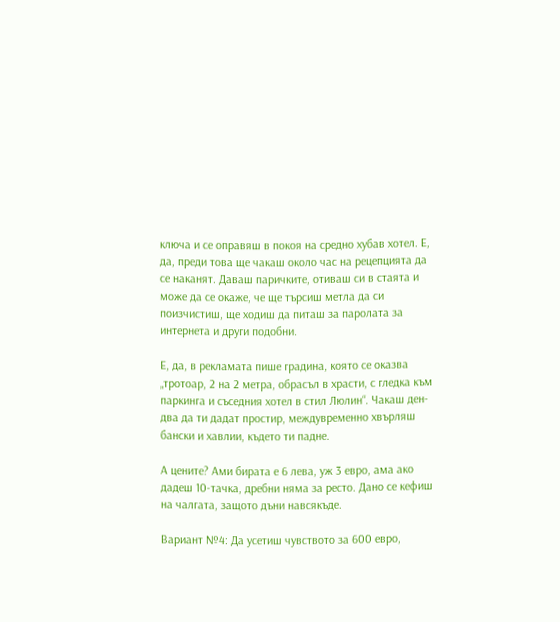ключа и се оправяш в покоя на средно хубав хотел. Е, да, преди това ще чакаш около час на рецепцията да се наканят. Даваш паричките, отиваш си в стаята и може да се окаже, че ще търсиш метла да си поизчистиш, ще ходиш да питаш за паролата за интернета и други подобни.

Е, да, в рекламата пише градина, която се оказва „тротоар, 2 на 2 метра, обрасъл в храсти, с гледка към паркинга и съседния хотел в стил Люлин“. Чакаш ден-два да ти дадат простир, междувременно хвърляш бански и хавлии, където ти падне.

А цените? Ами бирата е 6 лева, уж 3 евро, ама ако дадеш 10-тачка, дребни няма за ресто. Дано се кефиш на чалгата, защото дъни навсякъде.

Вариант №4: Да усетиш чувството за 600 евро,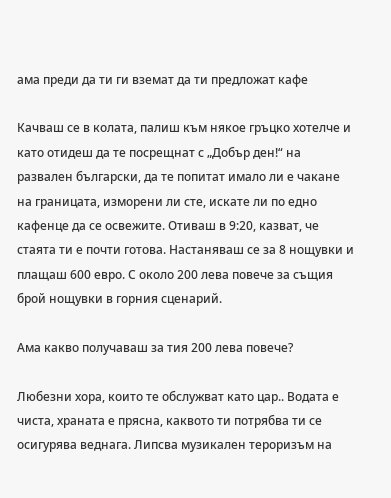ама преди да ти ги вземат да ти предложат кафе

Качваш се в колата, палиш към някое гръцко хотелче и като отидеш да те посрещнат с „Добър ден!“ на развален български, да те попитат имало ли е чакане на границата, изморени ли сте, искате ли по едно кафенце да се освежите. Отиваш в 9:20, казват, че стаята ти е почти готова. Настаняваш се за 8 нощувки и плащаш 600 евро. С около 200 лева повече за същия брой нощувки в горния сценарий.

Ама какво получаваш за тия 200 лева повече?

Любезни хора, които те обслужват като цар.. Водата е чиста, храната е прясна, каквото ти потрябва ти се осигурява веднага. Липсва музикален тероризъм на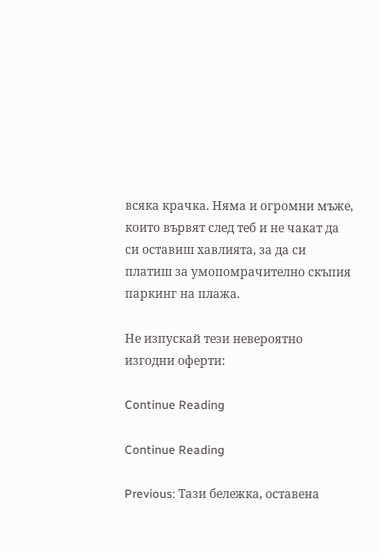всяка крачка. Няма и огромни мъже, които вървят след теб и не чакат да си оставиш хавлията, за да си платиш за умопомрачително скъпия паркинг на плажа.

Не изпускай тези невероятно изгодни оферти:

Continue Reading

Continue Reading

Previous: Тази бележка, оставена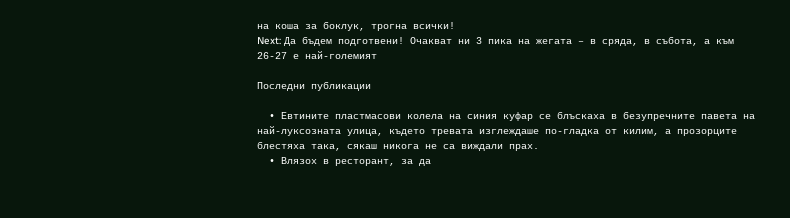на коша за боклук, трогна всички!
Next: Да бъдем подготвени! Очакват ни 3 пика на жегата – в сряда, в събота, а към 26-27 е най-големият

Последни публикации

  • Евтините пластмасови колела на синия куфар се блъскаха в безупречните павета на най-луксозната улица, където тревата изглеждаше по-гладка от килим, а прозорците блестяха така, сякаш никога не са виждали прах.
  • Влязох в ресторант, за да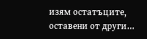изям остатъците, оставени от други…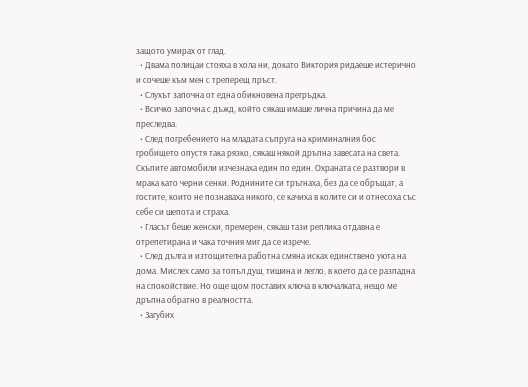защото умирах от глад.
  • Двама полицаи стояха в хола ни, докато Виктория ридаеше истерично и сочеше към мен с треперещ пръст.
  • Слухът започна от една обикновена прегръдка.
  • Всичко започна с дъжд, който сякаш имаше лична причина да ме преследва.
  • След погребението на младата съпруга на криминалния бос гробището опустя така рязко, сякаш някой дръпна завесата на света. Скъпите автомобили изчезнаха един по един. Охраната се разтвори в мрака като черни сенки. Роднините си тръгнаха, без да се обръщат, а гостите, които не познаваха никого, се качиха в колите си и отнесоха със себе си шепота и страха.
  • Гласът беше женски, премерен, сякаш тази реплика отдавна е отрепетирана и чака точния миг да се изрече.
  • След дълга и изтощителна работна смяна исках единствено уюта на дома. Мислех само за топъл душ, тишина и легло, в което да се разпадна на спокойствие. Но още щом поставих ключа в ключалката, нещо ме дръпна обратно в реалността.
  • Загубих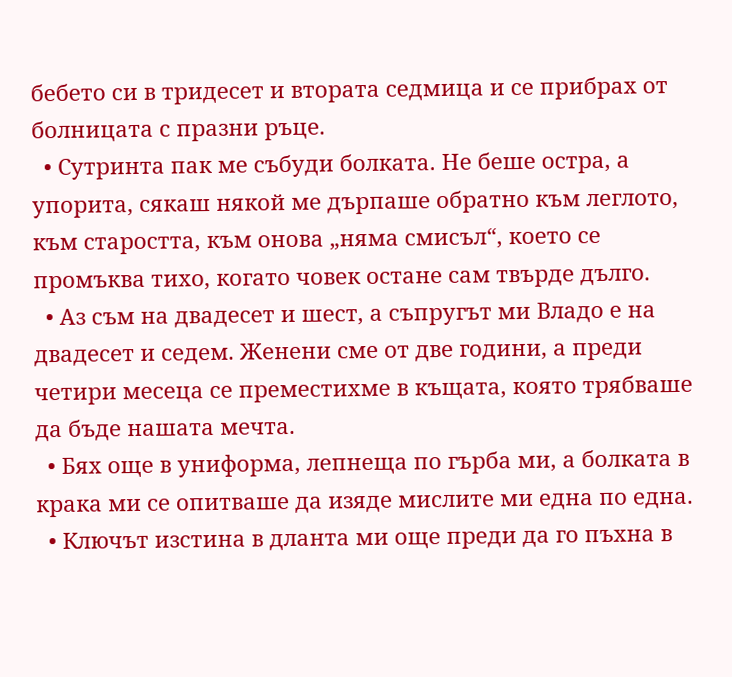бебето си в тридесет и втората седмица и се прибрах от болницата с празни ръце.
  • Сутринта пак ме събуди болката. Не беше остра, а упорита, сякаш някой ме дърпаше обратно към леглото, към старостта, към онова „няма смисъл“, което се промъква тихо, когато човек остане сам твърде дълго.
  • Аз съм на двадесет и шест, а съпругът ми Владо е на двадесет и седем. Женени сме от две години, а преди четири месеца се преместихме в къщата, която трябваше да бъде нашата мечта.
  • Бях още в униформа, лепнеща по гърба ми, а болката в крака ми се опитваше да изяде мислите ми една по една.
  • Ключът изстина в дланта ми още преди да го пъхна в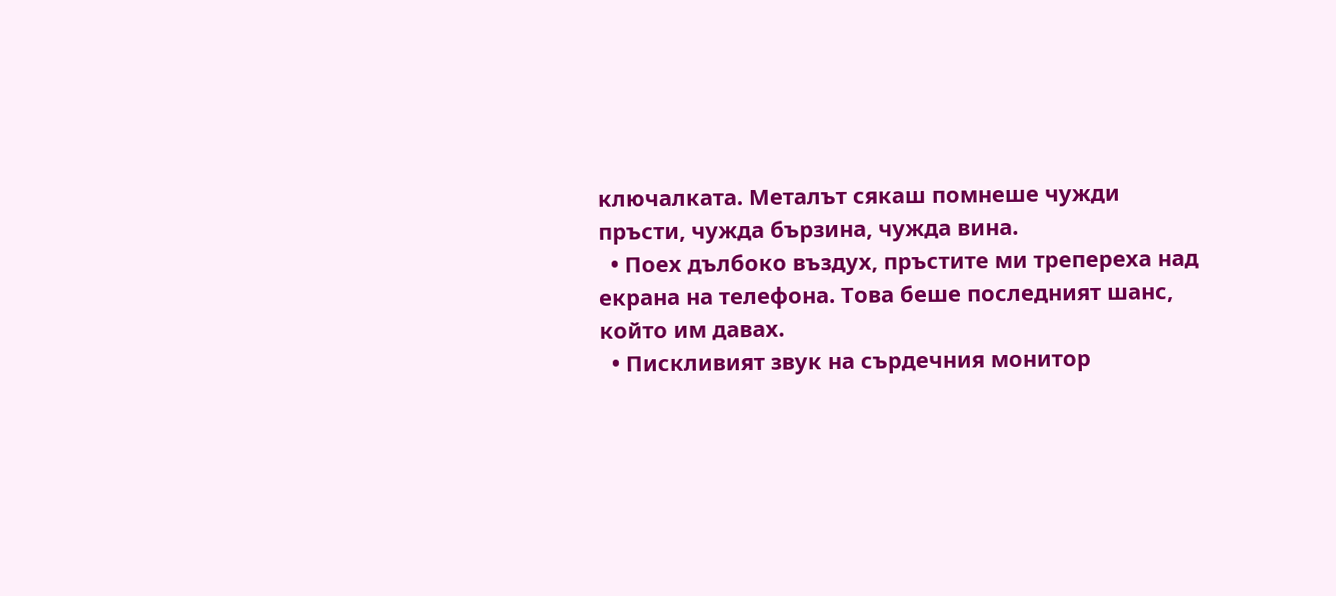ключалката. Металът сякаш помнеше чужди пръсти, чужда бързина, чужда вина.
  • Поех дълбоко въздух, пръстите ми трепереха над екрана на телефона. Това беше последният шанс, който им давах.
  • Пискливият звук на сърдечния монитор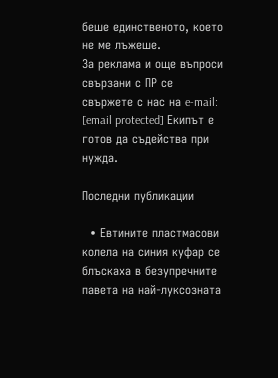беше единственото, което не ме лъжеше.
За реклама и още въпроси свързани с ПР се свържете с нас на e-mail: [email protected] Екипът е готов да съдейства при нужда.

Последни публикации

  • Евтините пластмасови колела на синия куфар се блъскаха в безупречните павета на най-луксозната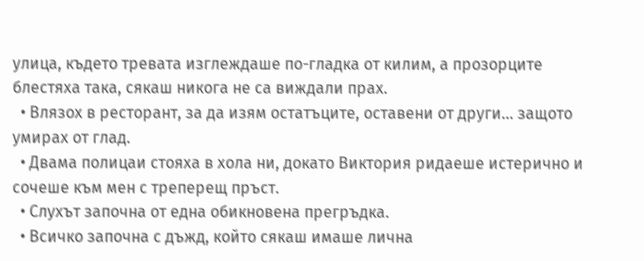улица, където тревата изглеждаше по-гладка от килим, а прозорците блестяха така, сякаш никога не са виждали прах.
  • Влязох в ресторант, за да изям остатъците, оставени от други… защото умирах от глад.
  • Двама полицаи стояха в хола ни, докато Виктория ридаеше истерично и сочеше към мен с треперещ пръст.
  • Слухът започна от една обикновена прегръдка.
  • Всичко започна с дъжд, който сякаш имаше лична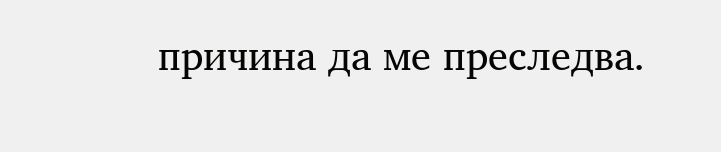причина да ме преследва.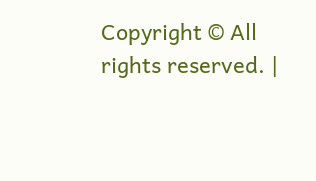Copyright © All rights reserved. |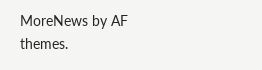MoreNews by AF themes.